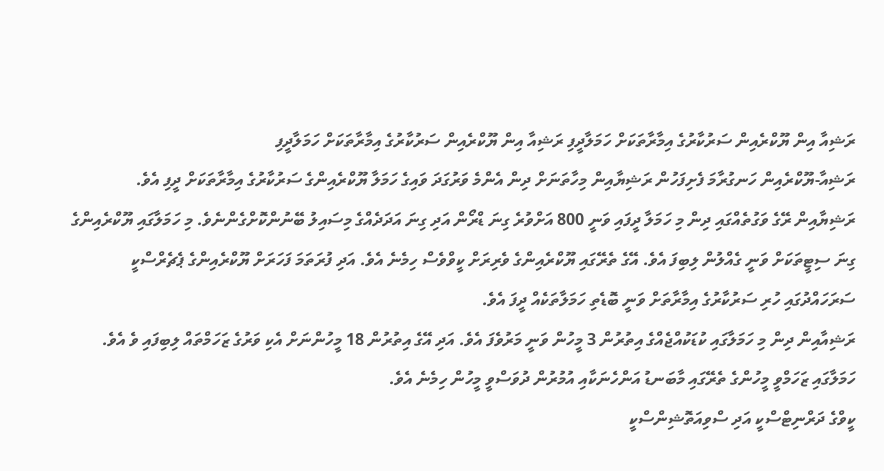ރަޝިއާ އިން ޔޫކްރެއިން ސަރުކާރުގެ އިމާރާތަކަށް ހަމަލާދީފި ރަޝިއާ އިން ޔޫކްރެއިން ސަރުކާރުގެ އިމާރާތަކަށް ހަމަލާދީފި
ރަޝިއާ-ޔޫކްރެއިން ހަނގުރާމަ ފެށިފަހުން ރަޝިޔާއިން މިހާތަނަށް ދިން އެންމެ ވަރުގަދަ ވައިގެ ހަމަލާ ޔޫކްރެއިންގެ ސަރުކާރުގެ އިމާރާތަކަށް ދީފި އެވެ.
ރަޝިޔާއިން ރޭގެ ވަގުތެއްގައި ދިން މި ހަމަލާ ދީފައި ވަނީ 800 އަށްވުރެ ގިނަ ޑްރޯން އަދި ގިނަ އަދަދެއްގެ މިސައިލު ބޭނުންކޮށްގެންނެވެ. މި ހަމަލާގައި ޔޫކްރެއިންގެ ގިނަ ސިޓީތަކަށް ވަނީ ގެއްލުން ލިބިފަ އެވެ. އޭގެ ތެރޭގައި ޔޫކްރެއިންގެ ވެރިރަށް ކީވްވެސް ހިމެނެ އެވެ. އަދި ފުރަތަމަ ފަހަރަށް ޔޫކްރެއިންގެ ޕެޗެރްސްކީ ސަރަހައްދުގައި ހުރި ސަރުކާރުގެ އިމާރާތަށް ވަނީ ބޮޑެތި ހަމަލާތަކެއް ދީފަ އެވެ.
ރަޝިއާއިން ދިން މި ހަމަލާގައި ކުޑަކުއްޖެއްގެ އިތުރުން 3 މީހުން ވަނީ މަރުވެފަ އެވެ. އަދި އޭގެ އިތުރުން 18 މީހުންނަށް އެކި ވަރުގެ ޒަހަމްތައް ލިބިފައި ވެ އެވެ. ހަމަލާގައި ޒަހަމްވީ މީހުންގެ ތެރޭގައި މާބަނޑު އަންހެނަކާއި އުމުރުން ދުވަސްވީ މީހުން ހިމެނެ އެވެ.
ކީވްގެ ދަރްނިޓްސްކީ އަދި ސްވިއަތޮޝިންސްކީ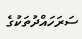ސަރަހައްދުތަކުގެ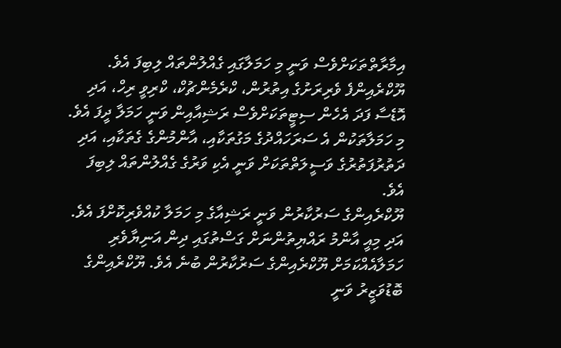އިމާރާތްތަކަށްވެސް ވަނީ މި ހަމަލާގައި ގެއްލުންތައް ލިބިފަ އެވެ.
ޔޫކްރެއިންފެ ވެރިރަށުގެ އިތުރުން، ކްރެމެންޗުކް، ކްރިވީ ރިހް، އަދި އޮޑެސާ ފަދަ އެހެން ސިޓީތަކަށްވެސް ރަޝިއާއިން ވަނީ ހަމަލާ ދީފަ އެވެ. މި ހަމަލާތަކުން އެ ސަރަހައްދުގެ މަގުތަކާއި، އާންމުންގެ ގެތަކާއި، އަދި ދަތުރުފަތުރުގެ ވަސީލަތްތަކަށް ވަނީ އެކި ވަރުގެ ގެއްލުންތައް ލިބިފަ އެވެ.
ޔޫކްރެއިންގެ ސަރުކާރުން ވަނީ ރަޝިއާގެ މި ހަމަލާ ކުއްވެރިކޮށްފަ އެވެ. އަދި މިއީ އާންމު ރައްޔިތުންނަށް ގަސްތުގައި ދިން އަނިޔާވެރި ހަމަލާއެއްކަމަށް ޔޫކްރެއިންގެ ސަރުކާރުން ބުނެ އެވެ. ޔޫކްރެއިންގެ ބޮޑުވަޒީރު ވަނީ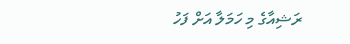ރަޝިއާގެ މި ހަމަލާ އަށް ފަހު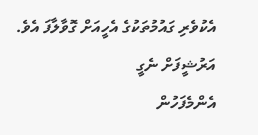އެކުވެރި ގައުމުތަކުގެ އެހީއަށް ގޮވާލާފަ އެވެ.
އަރުޝީފަށް ނެގީ
އެންމެފަހުން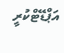އަޕްޑޭޓްކުރީ